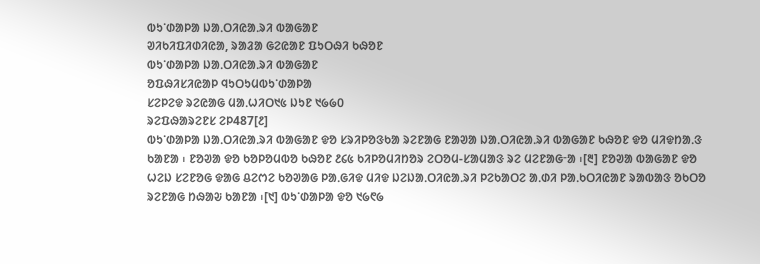ᱵᱩᱸᱰᱟᱞᱟ ᱡᱟᱹᱛᱤᱭᱟᱹᱨᱤ ᱵᱟᱜᱟᱱ
ᱣᱤᱠᱤᱯᱤᱰᱤᱭᱟ, ᱨᱟᱲᱟ ᱜᱮᱭᱟᱱ ᱯᱩᱛᱷᱤ ᱠᱷᱚᱱ
ᱵᱩᱸᱰᱟᱞᱟ ᱡᱟᱹᱛᱤᱭᱟᱹᱨᱤ ᱵᱟᱜᱟᱱ
ᱚᱯᱷᱤᱥᱤᱭᱟᱞ ᱧᱩᱛᱩᱢᱵᱩᱸᱰᱟᱞᱟ
ᱥᱮᱞᱮᱫ ᱨᱮᱭᱟᱜ ᱢᱟᱹᱦᱤᱛ᱑᱕ ᱡᱩᱱ ᱑᱙᱙᱐
ᱨᱮᱯᱷᱟᱨᱮᱱᱥ ᱮᱞ487[᱒]
ᱵᱩᱸᱰᱟᱞᱟ ᱡᱟᱹᱛᱤᱭᱟᱹᱨᱤ ᱵᱟᱜᱟᱱ ᱫᱚ ᱥᱨᱤᱞᱚᱝᱠᱟ ᱨᱮᱱᱟᱜ ᱱᱟᱣᱟ ᱡᱟᱹᱛᱤᱭᱟᱹᱨᱤ ᱵᱟᱜᱟᱱ ᱠᱷᱚᱱ ᱫᱚ ᱢᱤᱫᱴᱟᱹᱝ ᱠᱟᱱᱟ ᱾ ᱱᱚᱣᱟ ᱫᱚ ᱠᱚᱞᱚᱢᱵᱚ ᱠᱷᱚᱱ ᱒᱔᱕ ᱠᱤᱞᱚᱢᱤᱴᱚᱨ ᱮᱛᱚᱢ-ᱥᱟᱢᱟᱝ ᱨᱮ ᱢᱮᱱᱟᱜᱼᱟ ᱾[᱓] ᱱᱚᱣᱟ ᱵᱟᱜᱟᱱ ᱫᱚ ᱦᱮᱡ ᱥᱮᱱᱚᱜ ᱫᱟᱜ ᱪᱮᱬᱮ ᱠᱚᱣᱟᱜ ᱞᱟᱹᱜᱤᱫ ᱢᱤᱫ ᱡᱮᱡᱟᱹᱛᱤᱭᱟᱹᱨᱤ ᱞᱮᱠᱟᱛᱮ ᱟᱹᱰᱤ ᱞᱟᱹᱠᱛᱤᱭᱟᱱ ᱨᱟᱵᱟᱝ ᱚᱠᱛᱚ ᱨᱮᱱᱟᱜ ᱴᱷᱟᱶ ᱠᱟᱱᱟ ᱾[᱑] ᱵᱩᱸᱰᱟᱞᱟ ᱫᱚ ᱑᱙᱖᱙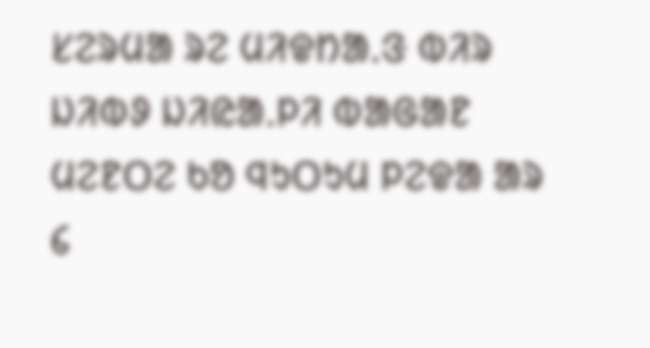ᱥᱮᱨᱢᱟ ᱨᱮ ᱢᱤᱫᱴᱟᱹᱝ ᱵᱤᱨ ᱡᱤᱵᱽ ᱡᱤᱭᱟᱹᱞᱤ ᱵᱟᱜᱟᱱ ᱢᱮᱱᱛᱮ ᱠᱚ ᱧᱩᱛᱩᱢ ᱞᱮᱫᱟ ᱟᱨ ᱔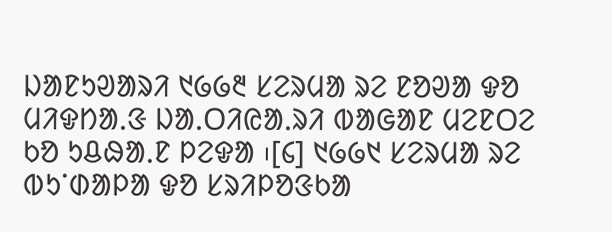ᱡᱟᱱᱩᱣᱟᱨᱤ ᱑᱙᱙᱓ ᱥᱮᱨᱢᱟ ᱨᱮ ᱱᱚᱣᱟ ᱫᱚ ᱢᱤᱫᱴᱟᱹᱝ ᱡᱟᱹᱛᱤᱭᱟᱹᱨᱤ ᱵᱟᱜᱟᱱ ᱢᱮᱱᱛᱮ ᱠᱚ ᱩᱪᱷᱟᱹᱱ ᱞᱮᱫᱟ ᱾[᱔] ᱑᱙᱙᱑ ᱥᱮᱨᱢᱟ ᱨᱮ ᱵᱩᱸᱰᱟᱞᱟ ᱫᱚ ᱥᱨᱤᱞᱚᱝᱠᱟ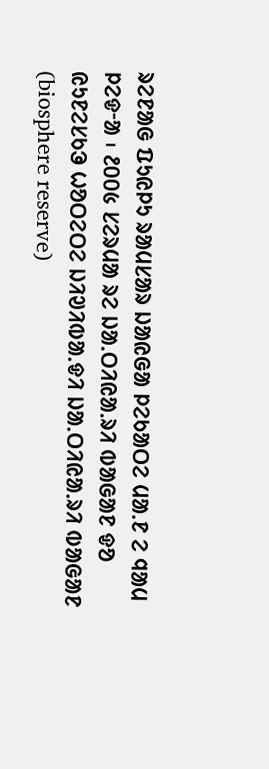ᱨᱮᱱᱟᱜ ᱯᱩᱭᱞᱩ ᱨᱟᱢᱥᱟᱨ ᱡᱟᱭᱜᱟ ᱞᱮᱠᱟᱛᱮ ᱢᱟᱹᱱ ᱮ ᱧᱟᱢ ᱞᱮᱫᱼᱟ ᱾ ᱒᱐᱐᱕ ᱥᱮᱨᱢᱟ ᱨᱮ ᱡᱟᱹᱛᱤᱭᱟᱹᱨᱤ ᱵᱟᱜᱟᱱ ᱫᱚ ᱭᱩᱱᱮᱥᱠᱳ ᱦᱚᱛᱮᱛᱮ ᱡᱤᱣᱤᱵᱟᱹᱫᱤ ᱡᱟᱹᱛᱤᱭᱟᱹᱨᱤ ᱵᱟᱜᱟᱱ (biosphere reserve)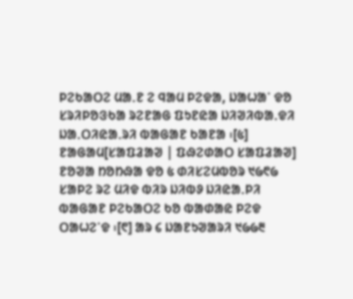ᱞᱮᱠᱟᱛᱮ ᱢᱟᱹᱱ ᱮ ᱧᱟᱢ ᱞᱮᱫᱟ, ᱡᱟᱦᱟᱸ ᱫᱚ ᱥᱨᱤᱞᱚᱝᱠᱟ ᱨᱮᱱᱟᱜ ᱯᱩᱱᱭᱟ ᱡᱤᱣᱤᱵᱟᱹᱫᱤ ᱡᱟᱹᱛᱤᱭᱟᱹᱨᱤ ᱵᱟᱜᱟᱱ ᱠᱟᱱᱟ ᱾[᱕]
ᱱᱟᱜᱟᱢ[ᱥᱟᱯᱲᱟᱣ | ᱯᱷᱮᱰᱟᱛ ᱥᱟᱯᱲᱟᱣ]
ᱱᱚᱣᱟ ᱴᱚᱴᱷᱟ ᱫᱚ ᱕ ᱰᱤᱥᱮᱢᱵᱚᱨ ᱑᱙᱖᱙ ᱥᱟᱞᱮ ᱨᱮ ᱢᱤᱫ ᱵᱤᱨ ᱡᱤᱵᱽ ᱡᱤᱭᱟᱹᱞᱤ ᱵᱟᱜᱟᱱ ᱞᱮᱠᱟᱛᱮ ᱠᱚ ᱵᱟᱰᱟᱭ ᱞᱮᱫ ᱛᱟᱦᱮᱸᱫ ᱾[᱖] ᱟᱨ ᱔ ᱡᱟᱱᱩᱣᱟᱨᱤ ᱑᱙᱙᱓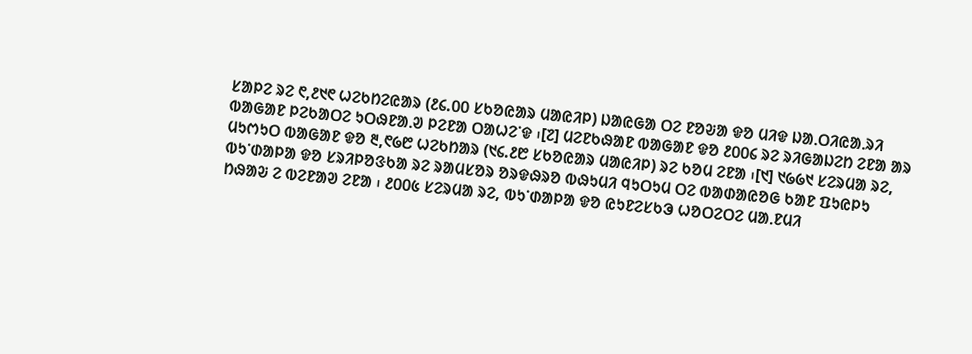ᱥᱟᱞᱮ ᱨᱮ ᱖,᱒᱑᱖ ᱦᱮᱠᱴᱮᱭᱟᱨ (᱒᱔.᱐᱐ ᱥᱠᱚᱭᱟᱨ ᱢᱟᱭᱤᱞ) ᱡᱟᱭᱜᱟ ᱛᱮ ᱱᱚᱶᱟ ᱫᱚ ᱢᱤᱫ ᱡᱟᱹᱛᱤᱭᱟᱹᱨᱤ ᱵᱟᱜᱟᱱ ᱞᱮᱠᱟᱛᱮ ᱩᱛᱷᱱᱟᱹᱣ ᱞᱮᱱᱟ ᱛᱟᱦᱮᱸᱫ ᱾[᱗] ᱢᱮᱱᱠᱷᱟᱱ ᱵᱟᱜᱟᱱ ᱫᱚ ᱒᱐᱐᱔ ᱨᱮ ᱨᱤᱜᱟᱡᱮᱴ ᱮᱱᱟ ᱟᱨ ᱢᱩᱬᱩᱛ ᱵᱟᱜᱟᱱ ᱫᱚ ᱓,᱖᱙᱘ ᱦᱮᱠᱴᱟᱨ (᱑᱔.᱒᱘ ᱥᱠᱚᱭᱟᱨ ᱢᱟᱭᱤᱞ) ᱨᱮ ᱠᱚᱢ ᱮᱱᱟ ᱾[᱑] ᱑᱙᱙᱑ ᱥᱮᱨᱢᱟ ᱨᱮ, ᱵᱩᱸᱰᱟᱞᱟ ᱫᱚ ᱥᱨᱤᱞᱚᱝᱠᱟ ᱨᱮ ᱨᱟᱢᱥᱚᱨ ᱚᱨᱫᱷᱨᱚ ᱵᱷᱩᱢᱤ ᱧᱩᱛᱩᱢ ᱛᱮ ᱵᱟᱰᱟᱭᱚᱜ ᱠᱟᱱ ᱯᱩᱭᱞᱩ ᱴᱷᱟᱶ ᱮ ᱵᱮᱱᱟᱣ ᱮᱱᱟ ᱾ ᱒᱐᱐᱕ ᱥᱮᱨᱢᱟ ᱨᱮ, ᱵᱩᱸᱰᱟᱞᱟ ᱫᱚ ᱭᱩᱱᱮᱥᱠᱳ ᱦᱚᱛᱮᱛᱮ ᱢᱟᱹᱱᱢᱤ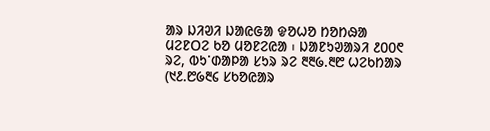ᱟᱨ ᱡᱤᱣᱤ ᱡᱟᱭᱜᱟ ᱫᱚᱦᱚ ᱴᱚᱴᱷᱟ ᱢᱮᱱᱛᱮ ᱠᱚ ᱢᱚᱱᱮᱭᱟ ᱾ ᱡᱟᱱᱩᱣᱟᱨᱤ ᱒᱐᱐᱖ ᱨᱮ, ᱵᱩᱸᱰᱟᱞᱟ ᱥᱩᱨ ᱨᱮ ᱓᱓᱙.᱓᱘ ᱦᱮᱠᱴᱟᱨ (᱑᱒.᱘᱙᱓᱔ ᱥᱠᱚᱭᱟᱨ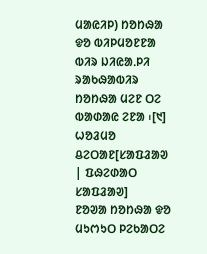ᱢᱟᱭᱤᱞ) ᱴᱚᱴᱷᱟ ᱫᱚ ᱵᱤᱞᱢᱚᱱᱱᱟ ᱵᱤᱨ ᱡᱤᱭᱟᱹᱞᱤ ᱨᱟᱠᱷᱟᱵᱤᱨ ᱴᱚᱴᱷᱟ ᱢᱮᱱ ᱛᱮ ᱵᱟᱰᱟᱭ ᱮᱱᱟ ᱾[᱑]
ᱦᱚᱲᱢᱚ ᱪᱮᱛᱟᱱ[ᱥᱟᱯᱲᱟᱣ | ᱯᱷᱮᱰᱟᱛ ᱥᱟᱯᱲᱟᱣ]
ᱱᱚᱣᱟ ᱴᱚᱴᱷᱟ ᱫᱚ ᱢᱩᱬᱩᱛ ᱞᱮᱠᱟᱛᱮ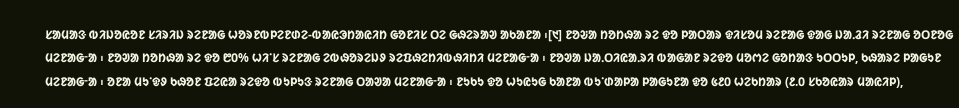ᱥᱟᱢᱟᱝ ᱵᱤᱡᱚᱭᱚᱱ ᱥᱤᱨᱤᱡ ᱨᱮᱱᱟᱜ ᱦᱚᱨᱱᱵᱞᱮᱱᱰᱮ-ᱵᱟᱭᱳᱴᱟᱭᱤᱴ ᱜᱚᱱᱤᱥ ᱛᱮ ᱜᱷᱮᱨᱟᱣ ᱟᱠᱟᱱᱟ ᱾[᱑] ᱱᱚᱶᱟ ᱴᱚᱴᱷᱟ ᱨᱮ ᱫᱚ ᱞᱟᱛᱟᱨ ᱫᱤᱥᱚᱢ ᱨᱮᱱᱟᱜ ᱫᱟᱜ ᱡᱟᱹᱲᱤ ᱨᱮᱱᱟᱜ ᱚᱛᱱᱚᱜ ᱢᱮᱱᱟᱜᱼᱟ ᱾ ᱱᱚᱣᱟ ᱴᱚᱴᱷᱟ ᱨᱮ ᱫᱚ ᱘᱐% ᱦᱤᱸᱥ ᱨᱮᱱᱟᱜ ᱮᱵᱷᱚᱨᱮᱡᱽ ᱨᱮᱯᱷᱮᱴᱤᱵᱷᱤᱴᱤ ᱢᱮᱱᱟᱜᱼᱟ ᱾ ᱱᱚᱣᱟ ᱡᱟᱹᱛᱤᱭᱟᱹᱨᱤ ᱵᱟᱜᱟᱱ ᱨᱮᱫᱚ ᱢᱚᱬᱮ ᱜᱚᱴᱟᱝ ᱩᱛᱛᱩᱞ, ᱠᱷᱟᱨᱮ ᱞᱟᱜᱩᱱ ᱢᱮᱱᱟᱜᱼᱟ ᱾ ᱚᱱᱟ ᱢᱩᱸᱫᱽ ᱠᱷᱚᱱ ᱯᱮᱭᱟ ᱨᱮᱫᱚ ᱵᱩᱞᱩᱝ ᱨᱮᱱᱟᱜ ᱛᱟᱣᱟ ᱢᱮᱱᱟᱜᱼᱟ ᱾ ᱱᱩᱠᱩ ᱫᱚ ᱦᱩᱭᱩᱜ ᱠᱟᱱᱟ ᱵᱩᱸᱰᱟᱞᱟ ᱞᱟᱜᱩᱱᱟ ᱫᱚ ᱕᱒᱐ ᱦᱮᱠᱴᱟᱨ (᱒.᱐ ᱥᱠᱚᱭᱟᱨ ᱢᱟᱭᱤᱞ),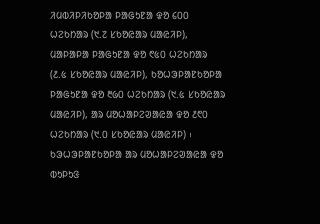ᱤᱢᱵᱤᱞᱤᱠᱚᱞᱟ ᱞᱟᱜᱩᱱᱟ ᱫᱚ ᱔᱐᱐ ᱦᱮᱠᱴᱟᱨ (᱑.᱗ ᱥᱠᱚᱭᱟᱨ ᱢᱟᱭᱤᱞ), ᱢᱟᱞᱟᱞᱟ ᱞᱟᱜᱩᱱᱟ ᱫᱚ ᱖᱕᱐ ᱦᱮᱠᱴᱟᱨ (᱒.᱕ ᱥᱠᱚᱭᱟᱨ ᱢᱟᱭᱤᱞ), ᱠᱚᱦᱳᱞᱟᱱᱠᱚᱞᱟ ᱞᱟᱜᱩᱱᱟ ᱫᱚ ᱓᱙᱐ ᱦᱮᱠᱴᱟᱨ (᱑.᱕ ᱥᱠᱚᱭᱟᱨ ᱢᱟᱭᱤᱞ), ᱟᱨ ᱢᱚᱦᱟᱞᱮᱣᱟᱭᱟ ᱫᱚ ᱒᱖᱐ ᱦᱮᱠᱴᱟᱨ (᱑.᱐ ᱥᱠᱚᱭᱟᱨ ᱢᱟᱭᱤᱞ) ᱾ ᱠᱳᱦᱳᱞᱟᱱᱠᱚᱞᱟ ᱟᱨ ᱢᱚᱦᱟᱞᱮᱣᱟᱭᱟ ᱫᱚ ᱵᱩᱞᱩᱝ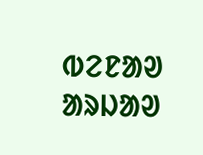ᱵᱮᱱᱟᱣ ᱟᱨᱡᱟᱣ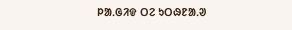ᱞᱟᱹᱜᱤᱫ ᱛᱮ ᱩᱛᱷᱱᱟᱹᱣ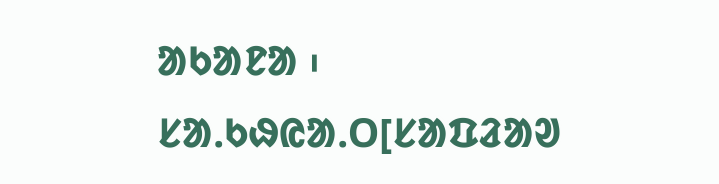ᱟᱠᱟᱱᱟ ᱾
ᱥᱟᱹᱠᱷᱭᱟᱹᱛ[ᱥᱟᱯᱲᱟᱣ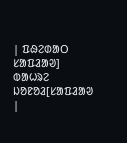| ᱯᱷᱮᱰᱟᱛ ᱥᱟᱯᱲᱟᱣ]
ᱵᱟᱦᱨᱮ ᱡᱚᱱᱚᱲ[ᱥᱟᱯᱲᱟᱣ |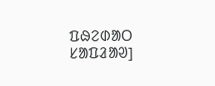ᱯᱷᱮᱰᱟᱛ ᱥᱟᱯᱲᱟᱣ]